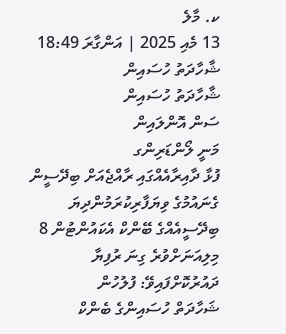ކ. މާލެ
13 މެއި 2025 | އަންގާރަ 18:49
ޝާހާދަތު ހުސައިން
ޝާހާދަތު ހުސައިން
ސަން އޮންލައިން
މަނީ ލޯންޑަރިންގ
ފުޅާ ދާއިރާއެއްގައި ރާއްޖެއަށް ބިދޭސީން ގެނައުމުގެ ވިޔަފާރިކުރަމުންދިޔަ ބިދޭސީއެއްގެ ބޭންކް އެކައުންޓުން 8 މިލިއަނަށްވުރެ ގިނަ ރުފިޔާ ދައުރުކޮށްފައިވޭ: ފުލުހުން
ޝަހާދަތް ހުސައިންގެ ބެންކް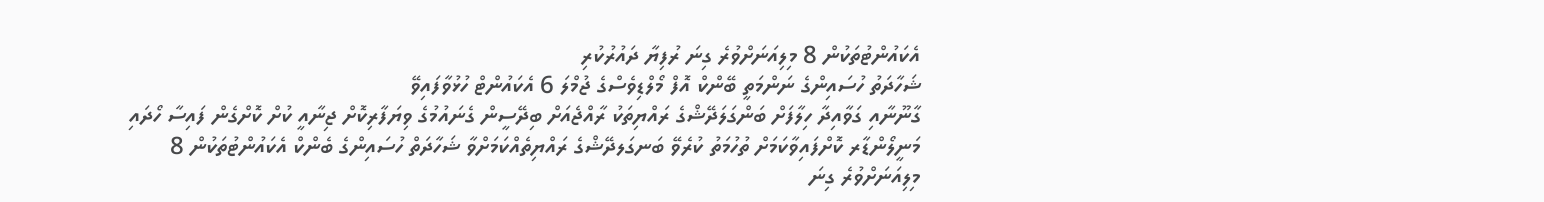އެކައުންޓުތަކުން 8 މިލިއަނަށްވުރެ ގިނަ ރުފިޔާ ދައުރުކުރި
ޝަހާދަތު ހުސައިންގެ ނަންމަތީ ބޭންކް އޮފް މޯލްޑިވެސްގެ ޖުމްލަ 6 އެކައުންޓް ހުޅުވާފައިވޭ
ގާނޫނާއި ގަވާއިދާ ހިލާފަށް ބަންގަލަދޭޝްގެ ރައްޔިތަކު ރާއްޖެއަށް ބިދޭސީން ގެނައުމުގެ ވިޔަފާރިކޮށް ޖިނާއީ ކުށް ކޮށްގެން ފައިސާ ހޯދައި މަނީލޯންޑާރ ކޮށްފައިވާކަމަށް ތުހުމަތު ކުރެވޭ ބަނގަލދޭޝްގެ ރައްޔިތެއްކަމަށްވާ ޝަހާދަތް ހުސައިންގެ ބެންކް އެކައުންޓުތަކުން 8 މިލިއަނަށްވުރެ ގިނަ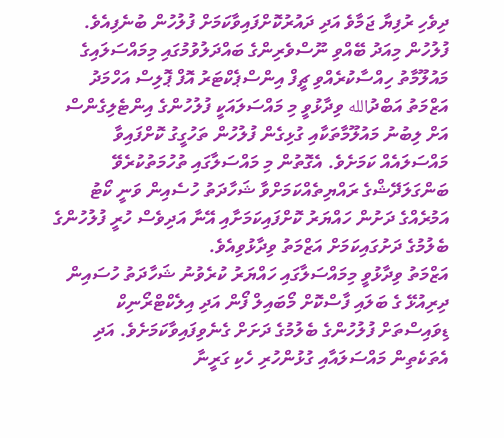ދިވެހި ރުފިޔާ ޖަމާވެ އަދި ދައުރުކޮށްފައިވާކަމަށް ފުލުހުން ބުނެފިއެވެ.
ފުލުހުން މިއަދު ބޭއްވި ނޫސްވެރިންގެ ބައްދަލުވުމުގައި މިމައްސަލައިގެ މައުލޫމާތު ހިއްސާކުރެއްވި ޗީފް އިންސްޕެކްޓަރު އޮފް ޕޮލިސް އަހްމަދު އަޒްމަތު އަބްދުالله ވިދާޅުވީ މި މައްސަލައަކީ ފުލުހުންގެ އިންޓެލިގެންސް އަށް ލިބުނު މައުލޫމާތަކާއި ގުޅިގެން ފުލުހުން ތަހުގީގު ކޮށްފައިވާ މައްސަލައެއް ކަމަށެވެ. އެގޮތުން މި މައްސަލާގައި ތުހުމަތުކުރެވޭ ބަންގަލަދޭޝްގެ ރައްޔިތެއްކަމަށްވާ ޝަހާދަތު ހުސެއިން ވަނީ ކޯޓު އަމުރެއްގެ ދަށުން ހައްޔަރު ކޮށްފައިކަމަށާއި އޭނާ އަދިވެސް ހުރީ ފުލުހުންގެ ބެލުމުގެ ދަށުގައިކަމަށް އަޒްމަތު ވިދާޅުވިއެވެ.
އަޒްމަތު ވިދާޅުވީ މިމައްސަލާގައި ހައްޔަރު ކުރެވުނު ޝަހާދަތު ހުސައިން ދިރިއުޅޭ ގެ ބަލައި ފާސްކޮށް މޯބައިލް ފޯން އަދި އިލެކްޓްރޯނިކް ޑިވައިސްތަށް ފުލުހުންގެ ބެލުމުގެ ދަށަށް ގެނެވިފައިވާކަމަށެވެ. އަދި އެތަކެތިން މައްސަލައާއި ގުޅުންހުރި ހެކި ގަރީނާ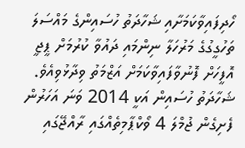ހޯދިފައިވާކަމަށާއި ޝަހާދަތު ހުސައިންގެ މައްސަލަ ތަހުގީގުގެ މަރުހަލާ ނިންމައި ދައުވާ ކުރުމަށް ޕީޖީ އޮފީހަށް ފޮނުވާފައިވާކަމަށް އަޒްމަތު ވިދާޅުވިއެވެ.
ޝަހާދަތު ހުސައިން އަކީ 2014 ވަނަ އަހަރުން ފެށިގެން ޖުމްލަ 4 ވޯކްޕާމިތެއްގައި ރާއްޖޭގައި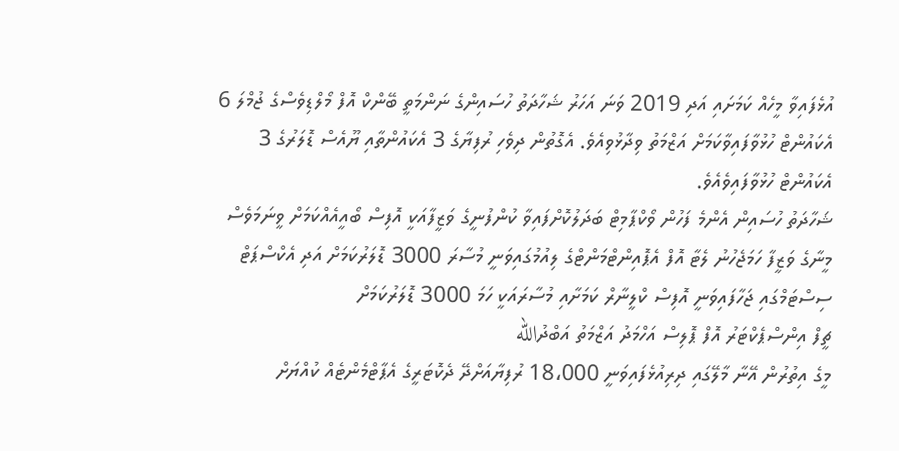އުޅެފައިވާ މީހެއް ކަމަށައި އަދި 2019 ވަނަ އަހަރު ޝަހާދަތު ހުސައިންގެ ނަންމަތީ ބޭންކް އޮފް މޯލްޑިވެސްގެ ޖުމްލަ 6 އެކައުންޓް ހުޅުވާފައިވާކަމަށް އަޒްމަތު ވިދާޅުވިއެވެ. އެގޮތުން ދިވެހި ރުފިޔާގެ 3 އެކައުންތާއި ޔޫއެސް ޑޮލަރުގެ 3 އެކައުންޓް ހުޅުވާފައިވެއެވެ.
ޝަހާދަތު ހުސައިން އެންމެ ފަހުން ވޯކްޕާމިޓް ބަދަލުކޮށްފައިވާ ކުންފުނީގެ ވަޒީފާއަކީ އޮފިސް ބޯއީއެއްކަމަށް ވީނަމަވެސް މީނާގެ ވަޒީފާ ހަމަޖެހުނު ލެޓާ އޮފް އެޕޮއިންޓްމަންޓްގެ ލިއުމުގައިވަނީ މުސާރަ 3000 ޑޮލަރުކަމަށް އަދި އެކްސްޕަޓް ސިސްޓަމްގައި ޖަހާފައިވަނީ އޮފިސް ކްލީނާރް ކަމަށާއި މުސާރައަކީ ހަމަ 3000 ޑޮލަރުކަމަށް
ޗީފް އިންސްޕެކްޓަރު އޮފް ޕޮލިސް އަހްމަދު އަޒްމަތު އަބްދުالله
މީގެ އިތުރުން އޭނާ މާލޭގައި ދިރިއުޅެފައިވަނީ 18،000 ރުފިޔާއަށްދޭ ދެކޮޓަރީގެ އެޕާޓްމެންޓެއް ކުއްޔަށް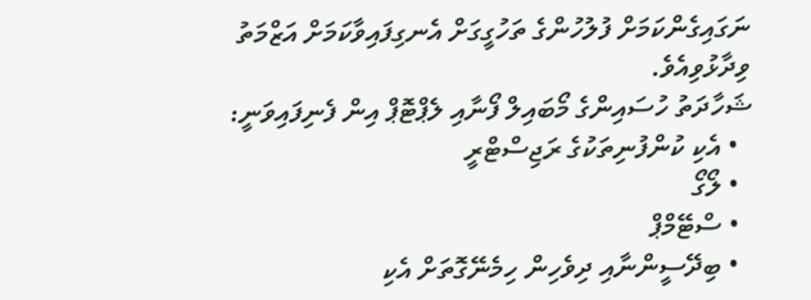ނަގައިގެންކަމަށް ފުލުހުންގެ ތަހުގީގަށް އެނގިފައިވާކަމަށް އަޒްމަތު ވިދާޅުވިއެވެ.
ޝަހާދަތު ހުސައިންގެ މޯބައިލް ފޯނާއި ލެޕްޓޮޕް އިން ފެނިފައިވަނީ:
  • އެކި ކުންފުނިތަކުގެ ރަޖިސްޓްރީ
  • ލޯގޯ
  • ސްޓޭމްޕް
  • ބިދޭސީންނާއި ދިވެހިން ހިމެނޭގޮތަށް އެކި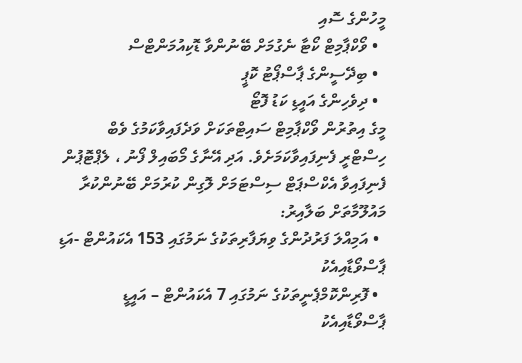މީހުންގެ ސޮއި
  • ވޯކްޕާމިޓް ކޯޓާ ނެގުމަށް ބޭނުންވާ ޑޮކިއުމަންޓްސް
  • ބިދޭސީންގެ ޕާސްޕޯޓު ކޮޕީ
  • ދިވެހިންގެ އައީޑި ކަޑު ފޮޓޯ
މީގެ އިތުރުން ވޯކްޕާމިޓް ސައިޓްތަކަށް ވަދެފައިވާކަމުގެ ވެބް ހިސްޓްރީ ފެނިފައިވާކަމަށެވެ. އަދި އޭނާގެ މޯބައިލް ފޯނު ، ލެޕްޓޮޕުން ފެނިފައިވާ އެކްސްޕަޓް ސިސްޓަމަށް ލޮގިން ކުރުމަށް ބޭނުންކުރާ މައުލޫމާތަށް ބަލާއިރު:
  • އަމިއްލަ ފަރުދުންގެ ވިޔަފާރިތަކުގެ ނަމުގައި 153 އެކައުންޓް -އަޑި ޕާސްވޯޑާއިއެކު
  • ފޮރިންކޮމްޕެނީތަކުގެ ނަމުގައި 7 އެކައުންޓް – އައީޑީ ޕާސްވޯޑާއިއެކު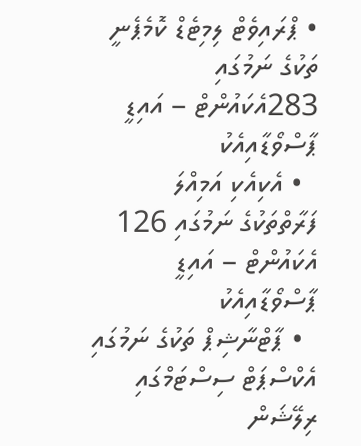• ޕްރައިވެޓް ލިމިޓެޑް ކޮމެޕެނީ ތަކުގެ ނަމުގައި 283އެކައުންޓް – އައިޑީ ޕާސްވޯޑާއިއެކު
  • އެކިއެކި އަމިއްލަ ފަރާތްތަކުގެ ނަމުގައި 126 އެކައުންޓް – އައިޑީ ޕާސްވޯޑާއިއެކު
  • ޕާޓްނާޝިޕް ތަކުގެ ނަމުގައި އެކްސްޕަޓް ސިސްޓަމްގައި ރިލޭޝަން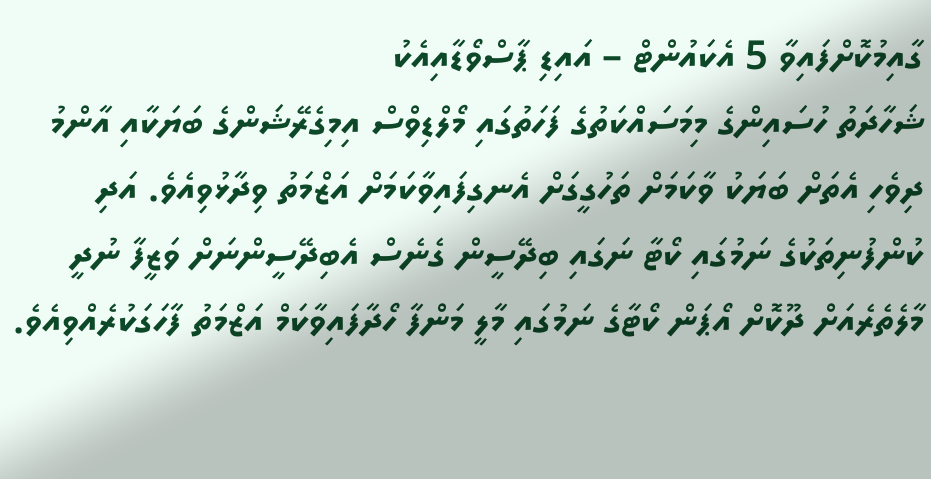ގާއިމުކޮށްފައިވާ 5 އެކައުންޓް – އައިޑި ޕާސްވޯޑާއިއެކު
ޝަހާދަތު ހުސައިންގެ މިމަސައްކަތުގެ ފަހަތުގައި މޯލްޑިވްސް އިމިގެރޭޝަންގެ ބަޔަކާއި އާންމު ދިވެހި އެތަށް ބަޔަކު ވާކަމަށް ތަހުގީގަށް އެނގިފައިވާކަމަށް އަޒްމަތު ވިދާޅުވިއެވެ. އަދި ކުންފުނިތަކުގެ ނަމުގައި ކޯޓާ ނަގައި ބިދޭސީން ގެނެސް އެބިދޭސީންނަށް ވަޒީފާ ނުދީ މާލެތެރެއަށް ދޫކޮށް އޯޕަން ކޯޓާގެ ނަމުގައި މާލީ މަންފާ ހޯދާފައިވާކަމް އަޒްމަތު ފާހަގަކުރެއްވިއެވެ.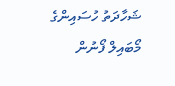ޝަހާދަތު ހުސައިންގެ މޯބައިލް ފޯނުން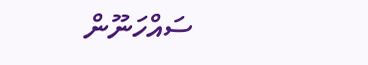ސައްހަނޫން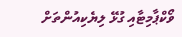ވޯކްޕާމިޓާއި ގުޅޭ ލިޔެކިއުންތަށް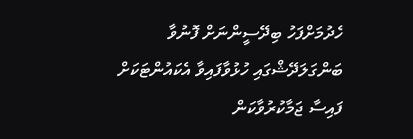ހެދުމަށްފަހު ބިދޭސީންނަށް ފޮނުވާ ބަންގަލަދޭޝްގައި ހުޅުވާފައިވާ އެކައުންޓަކަށް ފައިސާ ޖަމާކުރުވާކަން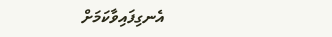އެނގިފައިވާކަމަށް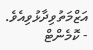އަޒްމަތުވިދާޅުވިއެވެ.
- ކޮމެންޓް